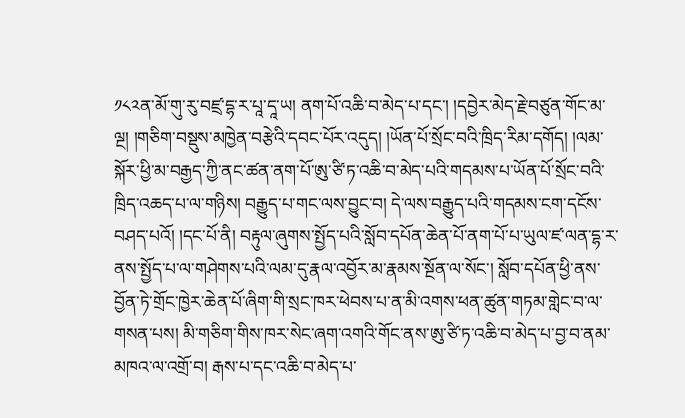༡༨༢ན་མོ་གུ་རུ་བཛྲ་དྷ་ར་པཱ་དཱ་ཡ། ནག་པོ་འཆི་བ་མེད་པ་དང་། །དབྱེར་མེད་རྗེ་བཙུན་གོང་མ་ལྔ། །གཅིག་བསྡུས་མཁྱེན་བརྩེའི་དབང་པོར་འདུད། །ཡོན་པོ་སྲོང་བའི་ཁྲིད་རིམ་དགོད། །ལམ་སྐོར་ཕྱི་མ་བརྒྱད་ཀྱི་ནང་ཚན་ནག་པོ་ཨུ་ཙི་ཏ་འཆི་བ་མེད་པའི་གདམས་པ་ཡོན་པོ་སྲོང་བའི་ཁྲིད་འཆད་པ་ལ་གཉིས། བརྒྱུད་པ་གང་ལས་བྱུང་བ། དེ་ལས་བརྒྱུད་པའི་གདམས་ངག་དངོས་བཤད་པའོ། །དང་པོ་ནི། བརྟུལ་ཞུགས་སྤྱོད་པའི་སློབ་དཔོན་ཆེན་པོ་ནག་པོ་པ་ཡུལ་ཛ་ལན་དྷ་ར་ནས་སྤྱོད་པ་ལ་གཤེགས་པའི་ལམ་དུ་རྣལ་འབྱོར་མ་རྣམས་སྔོན་ལ་སོང་། སློབ་དཔོན་ཕྱི་ནས་བྱོན་ཏེ་གྲོང་ཁྱེར་ཆེན་པོ་ཞིག་གི་སྲང་ཁར་ཕེབས་པ་ན་མི་འགས་ཕན་ཚུན་གཏམ་གླེང་བ་ལ་གསན་པས། མི་གཅིག་གིས་ཁར་སེང་ཞག་འགའི་གོང་ནས་ཨུ་ཙི་ཏ་འཆི་བ་མེད་པ་བྱ་བ་ནམ་མཁའ་ལ་འགྲོ་བ། རྒས་པ་དང་འཆི་བ་མེད་པ་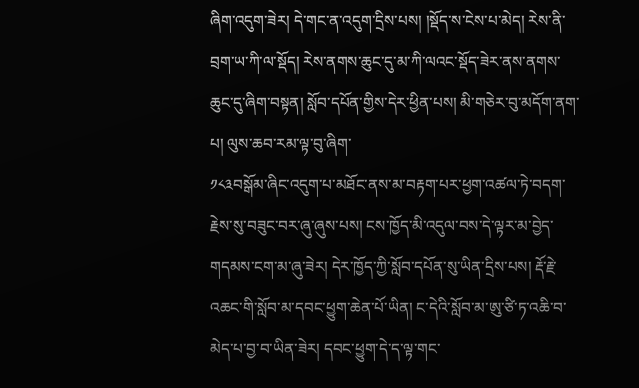ཞིག་འདུག་ཟེར། དེ་གང་ན་འདུག་དྲིས་པས། །སྡོད་ས་ངེས་པ་མེད། རེས་ནི་བྲག་ཡ་ཀི་ལ་སྡོད། རེས་ནགས་ཆུང་དུ་མ་ཀི་ལའང་སྡོད་ཟེར་ནས་ནགས་ཆུང་དུ་ཞིག་བསྟན། སློབ་དཔོན་གྱིས་དེར་ཕྱིན་པས། མི་གཅེར་བུ་མདོག་ནག་པ། ལུས་ཆབ་རམ་ལྟ་བུ་ཞིག་
༡༨༣བསྒོམ་ཞིང་འདུག་པ་མཐོང་ནས་མ་བརྟག་པར་ཕྱག་འཚལ་ཏེ་བདག་རྗེས་སུ་བཟུང་བར་ཞུ་ཞུས་པས། ངས་ཁྱོད་མི་འདུལ་བས་དེ་ལྟར་མ་བྱེད་གདམས་ངག་མ་ཞུ་ཟེར། དེར་ཁྱོད་ཀྱི་སློབ་དཔོན་སུ་ཡིན་དྲིས་པས། རྡོ་རྗེ་འཆང་གི་སློབ་མ་དབང་ཕྱུག་ཆེན་པོ་ཡིན། ང་དེའི་སློབ་མ་ཨུ་ཙི་ཏ་འཆི་བ་མེད་པ་བྱ་བ་ཡིན་ཟེར། དབང་ཕྱུག་དེ་ད་ལྟ་གང་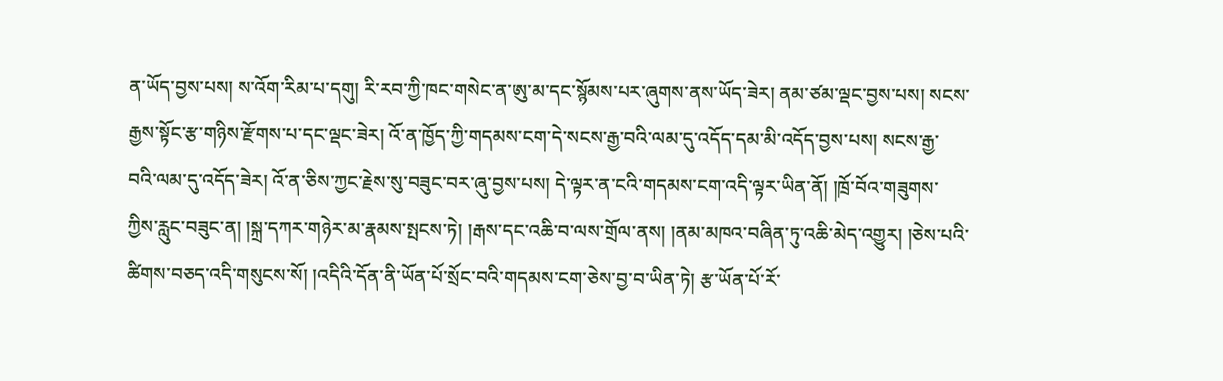ན་ཡོད་བྱས་པས། ས་འོག་རིམ་པ་དགུ། རི་རབ་ཀྱི་ཁང་གསེང་ན་ཨུ་མ་དང་སྙོམས་པར་ཞུགས་ནས་ཡོད་ཟེར། ནམ་ཙམ་ལྡང་བྱས་པས། སངས་རྒྱས་སྟོང་རྩ་གཉིས་རྫོགས་པ་དང་ལྡང་ཟེར། འོ་ན་ཁྱོད་ཀྱི་གདམས་ངག་དེ་སངས་རྒྱ་བའི་ལམ་དུ་འདོད་དམ་མི་འདོད་བྱས་པས། སངས་རྒྱ་བའི་ལམ་དུ་འདོད་ཟེར། འོ་ན་ཅིས་ཀྱང་རྗེས་སུ་བཟུང་བར་ཞུ་བྱས་པས། དེ་ལྟར་ན་ངའི་གདམས་ངག་འདི་ལྟར་ཡིན་ནོ། །ཁྲོ་བོའ་གཟུགས་ཀྱིས་རླུང་བཟུང་ན། །སྐྲ་དཀར་གཉེར་མ་རྣམས་སྤངས་ཏེ། །རྒས་དང་འཆི་བ་ལས་གྲོལ་ནས། །ནམ་མཁའ་བཞིན་ཏུ་འཆི་མེད་འགྱུར། །ཅེས་པའི་ཚིགས་བཅད་འདི་གསུངས་སོ། །འདིའི་དོན་ནི་ཡོན་པོ་སྲོང་བའི་གདམས་ངག་ཅེས་བྱ་བ་ཡིན་ཏེ། རྩ་ཡོན་པོ་རོ་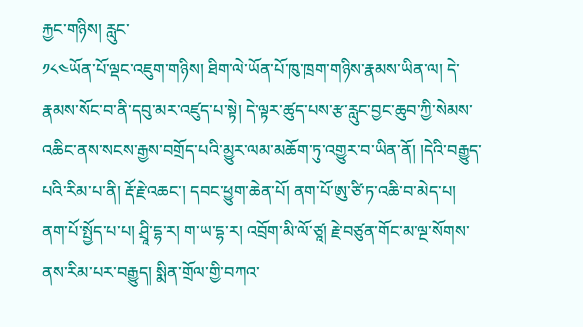རྐྱང་གཉིས། རླུང་
༡༨༤ཡོན་པོ་ལྡང་འཇུག་གཉིས། ཐིག་ལེ་ཡོན་པོ་ཁུ་ཁྲག་གཉིས་རྣམས་ཡིན་ལ། དེ་རྣམས་སོང་བ་ནི་དབུ་མར་འཛུད་པ་སྟེ། དེ་ལྟར་ཚུད་པས་རྩ་རླུང་བྱང་ཆུབ་ཀྱི་སེམས་འཆིང་ནས་སངས་རྒྱས་བགྲོད་པའི་མྱུར་ལམ་མཆོག་ཏུ་འགྱུར་བ་ཡིན་ནོ། །དེའི་བརྒྱུད་པའི་རིམ་པ་ནི། རྡོ་རྗེ་འཆང་། དབང་ཕྱུག་ཆེན་པོ། ནག་པོ་ཨུ་ཙི་ཏ་འཆི་བ་མེད་པ། ནག་པོ་སྤྱོད་པ་པ། ཤྲཱི་དྷ་ར། ག་ཡ་དྷ་ར། འབྲོག་མི་ལོ་ཙཱ། རྗེ་བཙུན་གོང་མ་ལྔ་སོགས་ནས་རིམ་པར་བརྒྱུད། སྨིན་གྲོལ་གྱི་བཀའ་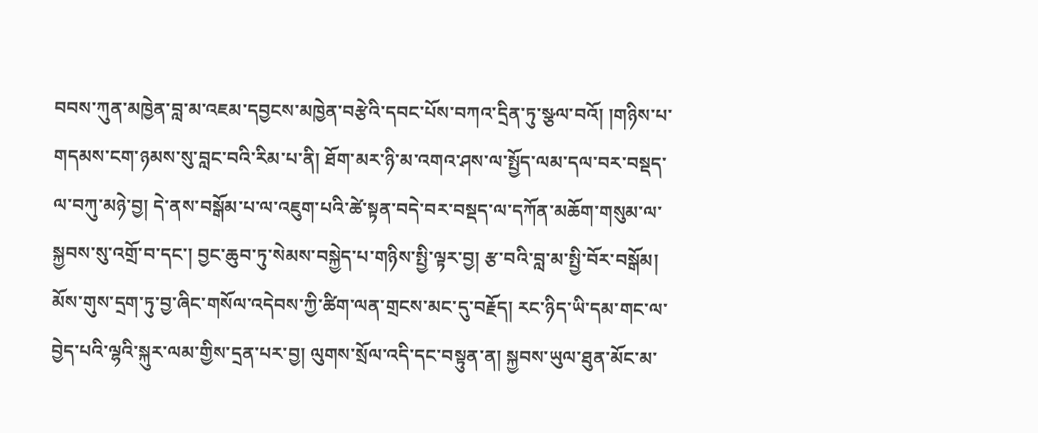བབས་ཀུན་མཁྱེན་བླ་མ་འཇམ་དབྱངས་མཁྱེན་བརྩེའི་དབང་པོས་བཀའ་དྲིན་ཏུ་སྩལ་བའོ། །གཉིས་པ་གདམས་ངག་ཉམས་སུ་བླང་བའི་རིམ་པ་ནི། ཐོག་མར་ཉི་མ་འགའ་ཤས་ལ་སྤྱོད་ལམ་དལ་བར་བསྡད་ལ་བཀུ་མཉེ་བྱ། དེ་ནས་བསྒོམ་པ་ལ་འཇུག་པའི་ཚེ་སྟན་བདེ་བར་བསྡད་ལ་དཀོན་མཆོག་གསུམ་ལ་སྐྱབས་སུ་འགྲོ་བ་དང་། བྱང་ཆུབ་ཏུ་སེམས་བསྐྱེད་པ་གཉིས་སྤྱི་ལྟར་བྱ། རྩ་བའི་བླ་མ་སྤྱི་བོར་བསྒོམ། མོས་གུས་དྲག་ཏུ་བྱ་ཞིང་གསོལ་འདེབས་ཀྱི་ཚིག་ལན་གྲངས་མང་དུ་བརྗོད། རང་ཉིད་ཡི་དམ་གང་ལ་བྱེད་པའི་ལྷའི་སྐུར་ལམ་གྱིས་དྲན་པར་བྱ། ལུགས་སྲོལ་འདི་དང་བསྟུན་ན། སྐྱབས་ཡུལ་ཐུན་མོང་མ་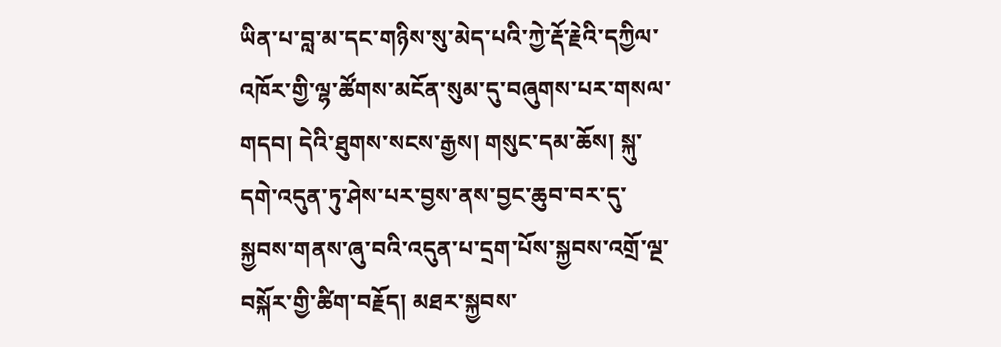ཡིན་པ་བླ་མ་དང་གཉིས་སུ་མེད་པའི་ཀྱེ་རྡོ་རྗེའི་དཀྱིལ་འཁོར་གྱི་ལྷ་ཚོགས་མངོན་སུམ་དུ་བཞུགས་པར་གསལ་གདབ། དེའི་ཐུགས་སངས་རྒྱས། གསུང་དམ་ཆོས། སྐུ་དགེ་འདུན་ཏུ་ཤེས་པར་བྱས་ནས་བྱང་ཆུབ་བར་དུ་སྐྱབས་གནས་ཞུ་བའི་འདུན་པ་དྲག་པོས་སྐྱབས་འགྲོ་ལྔ་བསྐོར་གྱི་ཚིག་བརྗོད། མཐར་སྐྱབས་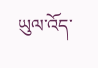ཡུལ་འོད་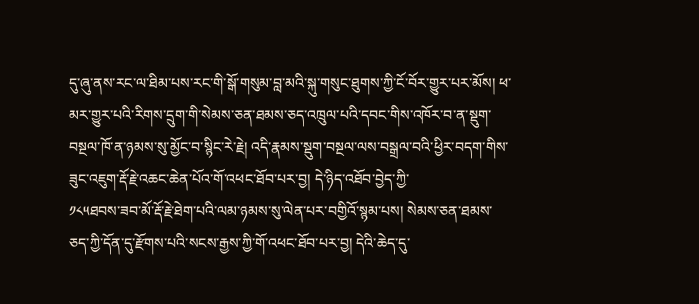དུ་ཞུ་ནས་རང་ལ་ཐིམ་པས་རང་གི་སྒོ་གསུམ་བླ་མའི་སྐུ་གསུང་ཐུགས་ཀྱི་ངོ་བོར་གྱུར་པར་མོས། ཕ་མར་གྱུར་པའི་རིགས་དྲུག་གི་སེམས་ཅན་ཐམས་ཅད་འཁྲུལ་པའི་དབང་གིས་འཁོར་བ་ན་སྡུག་བསྔལ་ཁོ་ན་ཉམས་སུ་མྱོང་བ་སྙིང་རེ་རྗེ། འདི་རྣམས་སྡུག་བསྔལ་ལས་བསྒྲལ་བའི་ཕྱིར་བདག་གིས་ཟུང་འཇུག་རྡོ་རྗེ་འཆང་ཆེན་པོའ་གོ་འཕང་ཐོབ་པར་བྱ། དེ་ཉིད་འཐོབ་བྱེད་ཀྱི་
༡༨༥ཐབས་ཟབ་མོ་རྡོ་རྗེ་ཐེག་པའི་ལམ་ཉམས་སུ་ལེན་པར་བགྱིའོ་སྙམ་པས། སེམས་ཅན་ཐམས་ཅད་ཀྱི་དོན་དུ་རྫོགས་པའི་སངས་རྒྱས་ཀྱི་གོ་འཕང་ཐོབ་པར་བྱ། དེའི་ཆེད་དུ་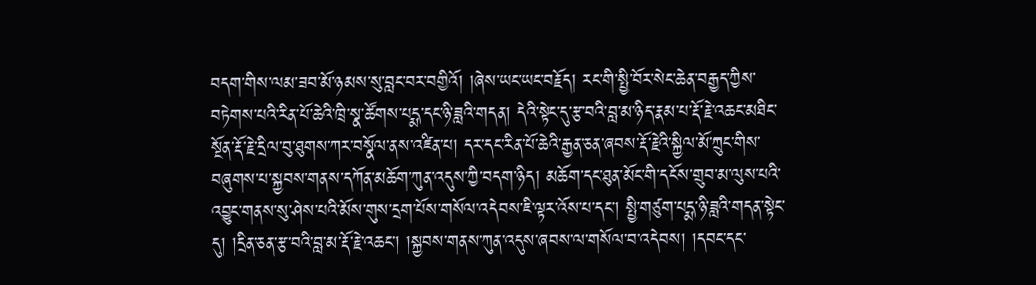བདག་གིས་ལམ་ཟབ་མོ་ཉམས་སུ་བླང་བར་བགྱིའོ། །ཞེས་ཡང་ཡང་བརྗོད། རང་གི་སྤྱི་བོར་སེང་ཆེན་བརྒྱད་ཀྱིས་བཏེགས་པའི་རིན་པོ་ཆེའི་ཁྲི་སྣ་ཚོགས་པདྨ་དང་ཉི་ཟླའི་གདན། དེའི་སྟེང་དུ་རྩ་བའི་བླ་མ་ཉིད་རྣམ་པ་རྡོ་རྗེ་འཆང་མཐིང་སྔོན་རྡོ་རྗེ་དྲིལ་བུ་ཐུགས་ཀར་བསྣོལ་ནས་འཛིན་པ། དར་དང་རིན་པོ་ཆེའི་རྒྱན་ཅན་ཞབས་རྡོ་རྗེའི་སྐྱིལ་མོ་ཀྲུང་གིས་བཞུགས་པ་སྐྱབས་གནས་དཀོན་མཆོག་ཀུན་འདུས་ཀྱི་བདག་ཉིད། མཆོག་དང་ཐུན་མོང་གི་དངོས་གྲུབ་མ་ལུས་པའི་འབྱུང་གནས་སུ་ཤེས་པའི་མོས་གུས་དྲག་པོས་གསོལ་འདེབས་ཇི་ལྟར་འོས་པ་དང་། སྤྱི་གཙུག་པདྨ་ཉི་ཟླའི་གདན་སྟེང་དུ། །དྲིན་ཅན་རྩ་བའི་བླ་མ་རྡོ་རྗེ་འཆང་། །སྐྱབས་གནས་ཀུན་འདུས་ཞབས་ལ་གསོལ་བ་འདེབས། །དབང་དང་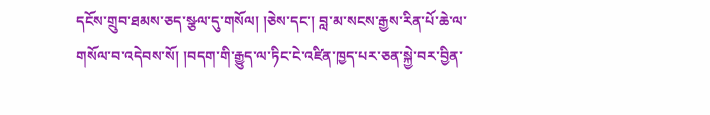དངོས་གྲུབ་ཐམས་ཅད་སྩལ་དུ་གསོལ། །ཅེས་དང་། བླ་མ་སངས་རྒྱས་རིན་པོ་ཆེ་ལ་གསོལ་བ་འདེབས་སོ། །བདག་གི་རྒྱུད་ལ་ཏིང་ངེ་འཛིན་ཁྱད་པར་ཅན་སྐྱེ་བར་བྱིན་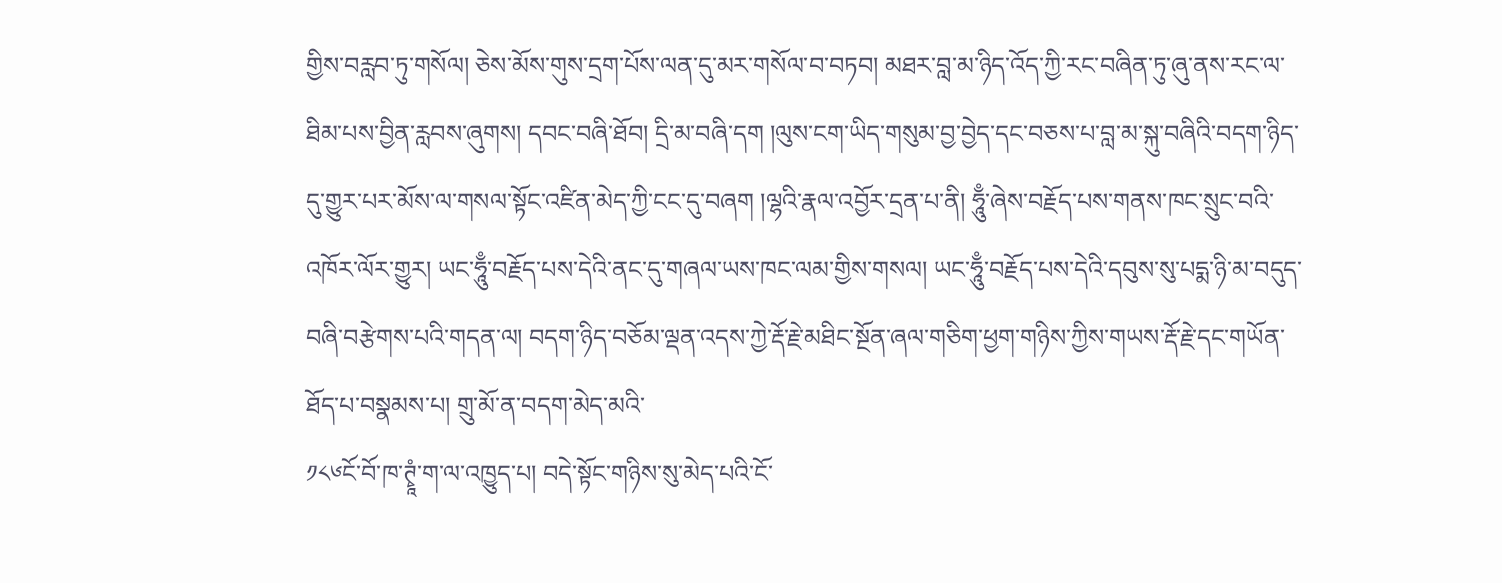གྱིས་བརླབ་ཏུ་གསོལ། ཅེས་མོས་གུས་དྲག་པོས་ལན་དུ་མར་གསོལ་བ་བཏབ། མཐར་བླ་མ་ཉིད་འོད་ཀྱི་རང་བཞིན་ཏུ་ཞུ་ནས་རང་ལ་ཐིམ་པས་བྱིན་རླབས་ཞུགས། དབང་བཞི་ཐོབ། དྲི་མ་བཞི་དག །ལུས་ངག་ཡིད་གསུམ་བྱ་བྱེད་དང་བཅས་པ་བླ་མ་སྐུ་བཞིའི་བདག་ཉིད་དུ་གྱུར་པར་མོས་ལ་གསལ་སྟོང་འཛིན་མེད་ཀྱི་ངང་དུ་བཞག །ལྷའི་རྣལ་འབྱོར་དྲན་པ་ནི། ཧཱུྃ་ཞེས་བརྗོད་པས་གནས་ཁང་སྲུང་བའི་འཁོར་ལོར་གྱུར། ཡང་ཧཱུྃ་བརྗོད་པས་དེའི་ནང་དུ་གཞལ་ཡས་ཁང་ལམ་གྱིས་གསལ། ཡང་ཧཱུྃ་བརྗོད་པས་དེའི་དབུས་སུ་པདྨ་ཉི་མ་བདུད་བཞི་བརྩེགས་པའི་གདན་ལ། བདག་ཉིད་བཅོམ་ལྡན་འདས་ཀྱེ་རྡོ་རྗེ་མཐིང་སྔོན་ཞལ་གཅིག་ཕྱག་གཉིས་ཀྱིས་གཡས་རྡོ་རྗེ་དང་གཡོན་ཐོད་པ་བསྣམས་པ། གྲུ་མོ་ན་བདག་མེད་མའི་
༡༨༦ངོ་བོ་ཁ་ཊྭཱཾ་ག་ལ་འཁྱུད་པ། བདེ་སྟོང་གཉིས་སུ་མེད་པའི་ངོ་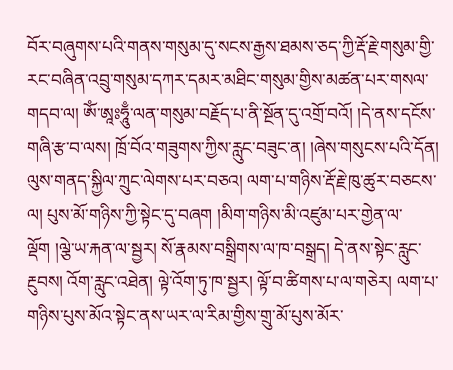བོར་བཞུགས་པའི་གནས་གསུམ་དུ་སངས་རྒྱས་ཐམས་ཅད་ཀྱི་རྡོ་རྗེ་གསུམ་གྱི་རང་བཞིན་འབྲུ་གསུམ་དཀར་དམར་མཐིང་གསུམ་གྱིས་མཚན་པར་གསལ་གདབ་ལ། ༀ་ཨཱཿཧཱུྃ་ལན་གསུམ་བརྗོད་པ་ནི་སྔོན་དུ་འགྲོ་བའོ། །དེ་ནས་དངོས་གཞི་རྩ་བ་ལས། ཁྲོ་བོའ་གཟུགས་ཀྱིས་རླུང་བཟུང་ན། །ཞེས་གསུངས་པའི་དོན། ལུས་གནད་སྐྱིལ་ཀྲུང་ལེགས་པར་བཅའ། ལག་པ་གཉིས་རྡོ་རྗེ་ཁུ་ཚུར་བཅངས་ལ། པུས་མོ་གཉིས་ཀྱི་སྟེང་དུ་བཞག །མིག་གཉིས་མི་འཛུམ་པར་གྱེན་ལ་ལྡོག །ལྕེ་ཡ་རྐན་ལ་སྦྱར། སོ་རྣམས་བསྒྲིགས་ལ་ཁ་བསྒྲད། དེ་ནས་སྟེང་རླུང་རྔུབས། འོག་རླུང་འཐེན། ལྟེ་འོག་ཏུ་ཁ་སྦྱར། ལྟོ་བ་ཚིགས་པ་ལ་གཅེར། ལག་པ་གཉིས་པུས་མོའ་སྟེང་ནས་ཡར་ལ་རིམ་གྱིས་གྲུ་མོ་པུས་མོར་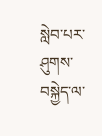སླེབ་པར་ཤུགས་བསྐྱེད་ལ་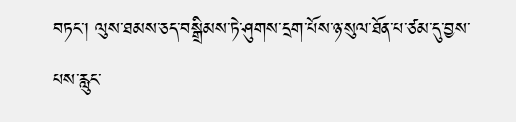བཏང་། ལུས་ཐམས་ཅད་བསྒྲིམས་ཏེ་ཤུགས་དྲག་པོས་ཉ་སུལ་ཐོན་པ་ཙམ་དུ་བྱས་པས་རླུང་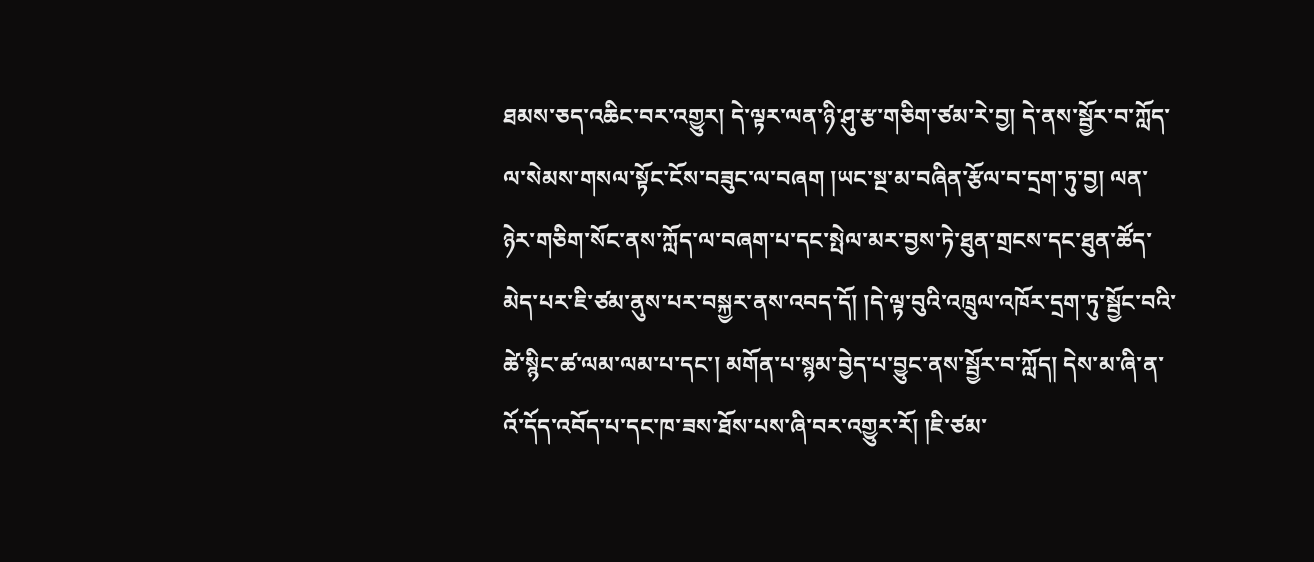ཐམས་ཅད་འཆིང་བར་འགྱུར། དེ་ལྟར་ལན་ཉི་ཤུ་རྩ་གཅིག་ཙམ་རེ་བྱ། དེ་ནས་སྦྱོར་བ་ཀློད་ལ་སེམས་གསལ་སྟོང་ངོས་བཟུང་ལ་བཞག །ཡང་སྔ་མ་བཞིན་རྩོལ་བ་དྲག་ཏུ་བྱ། ལན་ཉེར་གཅིག་སོང་ནས་ཀློད་ལ་བཞག་པ་དང་སྤེལ་མར་བྱས་ཏེ་ཐུན་གྲངས་དང་ཐུན་ཚོད་མེད་པར་ཇི་ཙམ་ནུས་པར་བསྐྱར་ནས་འབད་དོ། །དེ་ལྟ་བུའི་འཁྲུལ་འཁོར་དྲག་ཏུ་སྦྱོང་བའི་ཚེ་སྙིང་ཚ་ལམ་ལམ་པ་དང་། མགོན་པ་སྙམ་བྱེད་པ་བྱུང་ནས་སྦྱོར་བ་ཀློད། དེས་མ་ཞི་ན་འོ་དོད་འབོད་པ་དང་ཁ་ཟས་ཐོས་པས་ཞི་བར་འགྱུར་རོ། །ཇི་ཙམ་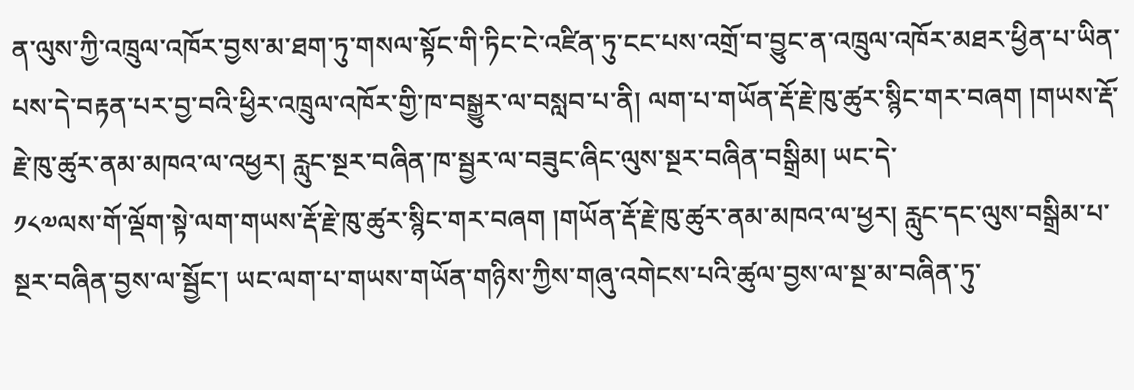ན་ལུས་ཀྱི་འཁྲུལ་འཁོར་བྱས་མ་ཐག་ཏུ་གསལ་སྟོང་གི་ཏིང་ངེ་འཛིན་ཏུ་ངང་པས་འགྲོ་བ་བྱུང་ན་འཁྲུལ་འཁོར་མཐར་ཕྱིན་པ་ཡིན་པས་དེ་བརྟན་པར་བྱ་བའི་ཕྱིར་འཁྲུལ་འཁོར་གྱི་ཁ་བསྒྱུར་ལ་བསླབ་པ་ནི། ལག་པ་གཡོན་རྡོ་རྗེ་ཁུ་ཚུར་སྙིང་གར་བཞག །གཡས་རྡོ་རྗེ་ཁུ་ཚུར་ནམ་མཁའ་ལ་འཕྱར། རླུང་སྔར་བཞིན་ཁ་སྦྱར་ལ་བཟུང་ཞིང་ལུས་སྔར་བཞིན་བསྒྲིམ། ཡང་དེ་
༡༨༧ལས་གོ་ལྡོག་སྟེ་ལག་གཡས་རྡོ་རྗེ་ཁུ་ཚུར་སྙིང་གར་བཞག །གཡོན་རྡོ་རྗེ་ཁུ་ཚུར་ནམ་མཁའ་ལ་ཕྱར། རླུང་དང་ལུས་བསྒྲིམ་པ་སྔར་བཞིན་བྱས་ལ་སྦྱོང་། ཡང་ལག་པ་གཡས་གཡོན་གཉིས་ཀྱིས་གཞུ་འགེངས་པའི་ཚུལ་བྱས་ལ་སྔ་མ་བཞིན་ཏུ་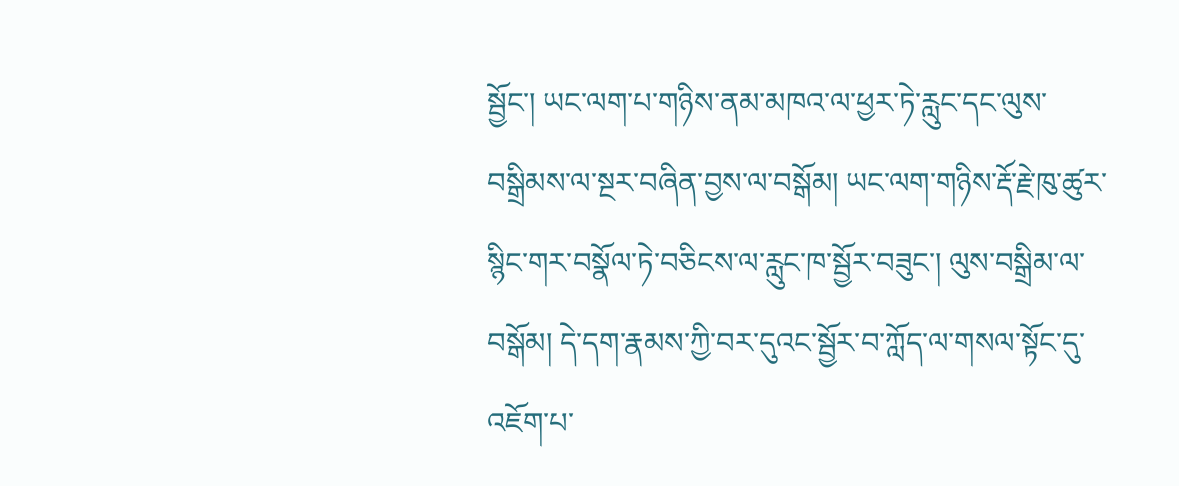སྦྱོང་། ཡང་ལག་པ་གཉིས་ནམ་མཁའ་ལ་ཕྱར་ཏེ་རླུང་དང་ལུས་བསྒྲིམས་ལ་སྔར་བཞིན་བྱས་ལ་བསྒོམ། ཡང་ལག་གཉིས་རྡོ་རྗེ་ཁུ་ཚུར་སྙིང་གར་བསྣོལ་ཏེ་བཅིངས་ལ་རླུང་ཁ་སྦྱོར་བཟུང་། ལུས་བསྒྲིམ་ལ་བསྒོམ། དེ་དག་རྣམས་ཀྱི་བར་དུའང་སྦྱོར་བ་ཀློད་ལ་གསལ་སྟོང་དུ་འཇོག་པ་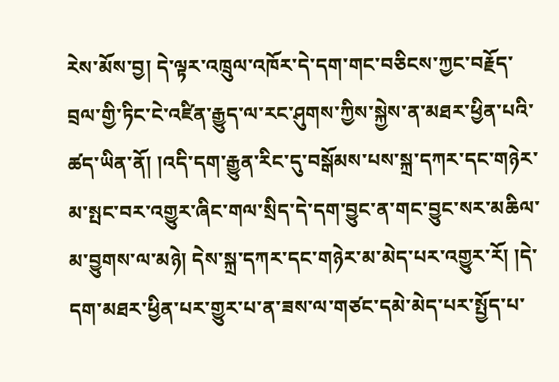རེས་མོས་བྱ། དེ་ལྟར་འཁྲུལ་འཁོར་དེ་དག་གང་བཅིངས་ཀྱང་བརྗོད་བྲལ་གྱི་ཏིང་ངེ་འཛིན་རྒྱུད་ལ་རང་ཤུགས་ཀྱིས་སྐྱེས་ན་མཐར་ཕྱིན་པའི་ཚད་ཡིན་ནོ། །འདི་དག་རྒྱུན་རིང་དུ་བསྒོམས་པས་སྐྲ་དཀར་དང་གཉེར་མ་སྤང་བར་འགྱུར་ཞིང་གལ་སྲིད་དེ་དག་བྱུང་ན་གང་བྱུང་སར་མཆིལ་མ་བྱུགས་ལ་མཉེ། དེས་སྐྲ་དཀར་དང་གཉེར་མ་མེད་པར་འགྱུར་རོ། །དེ་དག་མཐར་ཕྱིན་པར་གྱུར་པ་ན་ཟས་ལ་གཙང་དམེ་མེད་པར་སྤྱོད་པ་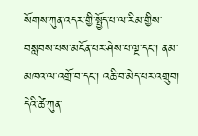སོགས་ཀུན་འདར་གྱི་སྤྱོད་པ་ལ་རིམ་གྱིས་བསླབས་པས་མངོན་པར་ཤེས་པ་ལྔ་དང་། ནམ་མཁའ་ལ་འགྲོ་བ་དང་། འཆི་བ་མེད་པར་འགྲུབ། དེའི་ཚེ་ཀུན་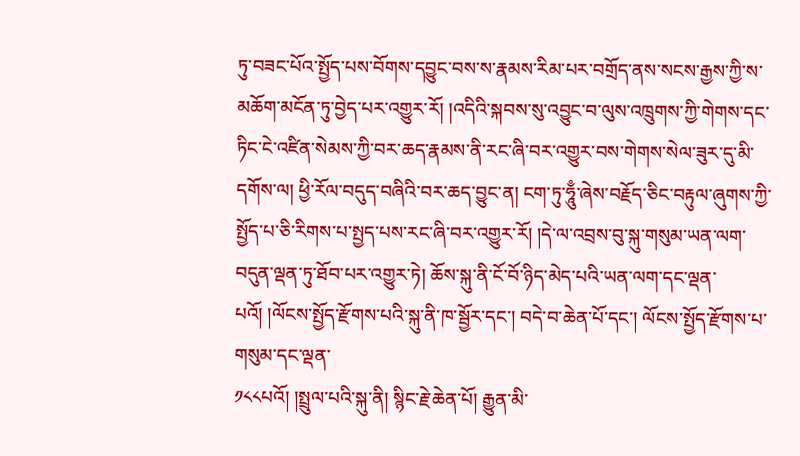ཏུ་བཟང་པོའ་སྤྱོད་པས་བོགས་དབྱུང་བས་ས་རྣམས་རིམ་པར་བགྲོད་ནས་སངས་རྒྱས་ཀྱི་ས་མཆོག་མངོན་ཏུ་བྱེད་པར་འགྱུར་རོ། །འདིའི་སྐབས་སུ་འབྱུང་བ་ལུས་འཁྲུགས་ཀྱི་གེགས་དང་ཏིང་ངེ་འཛིན་སེམས་ཀྱི་བར་ཆད་རྣམས་ནི་རང་ཞི་བར་འགྱུར་བས་གེགས་སེལ་ཟུར་དུ་མི་དགོས་ལ། ཕྱི་རོལ་བདུད་བཞིའི་བར་ཆད་བྱུང་ན། ངག་ཏུ་ཧཱུྃ་ཞེས་བརྗོད་ཅིང་བརྟུལ་ཞུགས་ཀྱི་སྤྱོད་པ་ཅི་རིགས་པ་སྤྱད་པས་རང་ཞི་བར་འགྱུར་རོ། །དེ་ལ་འབྲས་བུ་སྐུ་གསུམ་ཡན་ལག་བདུན་ལྡན་ཏུ་ཐོབ་པར་འགྱུར་ཏེ། ཆོས་སྐུ་ནི་ངོ་བོ་ཉིད་མེད་པའི་ཡན་ལག་དང་ལྡན་པའོ། །ལོངས་སྤྱོད་རྫོགས་པའི་སྐུ་ནི་ཁ་སྦྱོར་དང་། བདེ་བ་ཆེན་པོ་དང་། ལོངས་སྤྱོད་རྫོགས་པ་གསུམ་དང་ལྡན་
༡༨༨པའོ། །སྤྲུལ་པའི་སྐུ་ནི། སྙིང་རྗེ་ཆེན་པོ། རྒྱུན་མི་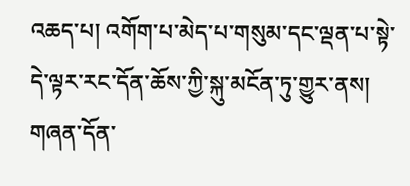འཆད་པ། འགོག་པ་མེད་པ་གསུམ་དང་ལྡན་པ་སྟེ་དེ་ལྟར་རང་དོན་ཆོས་ཀྱི་སྐུ་མངོན་ཏུ་གྱུར་ནས། གཞན་དོན་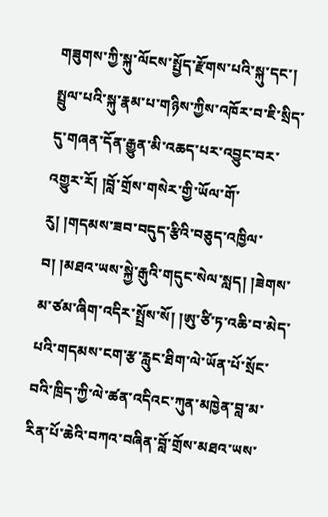གཟུགས་ཀྱི་སྐུ་ལོངས་སྤྱོད་རྫོགས་པའི་སྐུ་དང་། སྤྲུལ་པའི་སྐུ་རྣམ་པ་གཉིས་ཀྱིས་འཁོར་བ་ཇི་སྲིད་དུ་གཞན་དོན་རྒྱུན་མི་འཆད་པར་འབྱུང་བར་འགྱུར་རོ། །བློ་གྲོས་གསེར་གྱི་ཡོལ་གོ་རུ། །གདམས་ཟབ་བདུད་རྩིའི་བཅུད་འཁྱིལ་བ། །མཐའ་ཡས་སྐྱེ་རྒུའི་གདུང་སེལ་སླད། །ཟེགས་མ་ཙམ་ཞིག་འདིར་སྤྲོས་སོ། །ཨུ་ཙི་ཏ་འཆི་བ་མེད་པའི་གདམས་ངག་རྩ་རླུང་ཐིག་ལེ་ཡོན་པོ་སྲོང་བའི་ཁྲིད་ཀྱི་ལེ་ཚན་འདིའང་ཀུན་མཁྱེན་བླ་མ་རིན་པོ་ཆེའི་བཀའ་བཞིན་བློ་གྲོས་མཐའ་ཡས་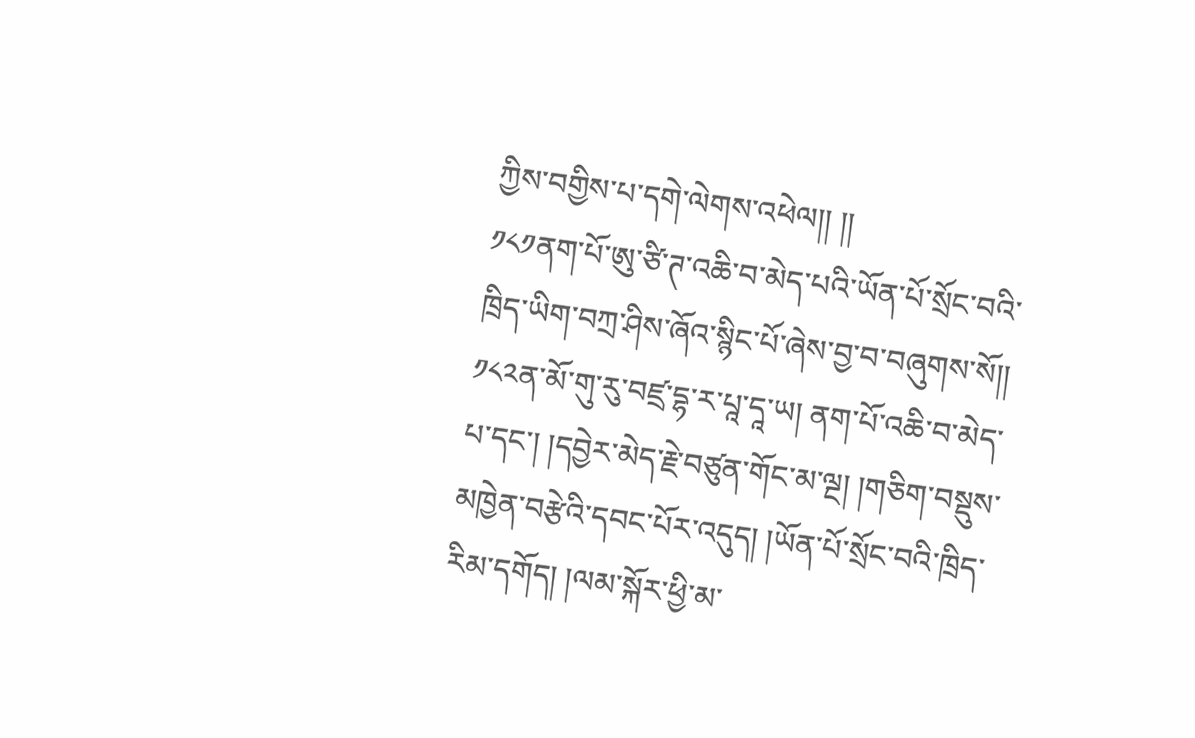ཀྱིས་བགྱིས་པ་དགེ་ལེགས་འཕེལ།། །།
༡༨༡ནག་པོ་ཨུ་ཙི་ཊ་འཆི་བ་མེད་པའི་ཡོན་པོ་སྲོང་བའི་ཁྲིད་ཡིག་བཀྲ་ཤིས་ཞོའ་སྙིང་པོ་ཞེས་བྱ་བ་བཞུགས་སོ།།
༡༨༢ན་མོ་གུ་རུ་བཛྲ་དྷ་ར་པཱ་དཱ་ཡ། ནག་པོ་འཆི་བ་མེད་པ་དང་། །དབྱེར་མེད་རྗེ་བཙུན་གོང་མ་ལྔ། །གཅིག་བསྡུས་མཁྱེན་བརྩེའི་དབང་པོར་འདུད། །ཡོན་པོ་སྲོང་བའི་ཁྲིད་རིམ་དགོད། །ལམ་སྐོར་ཕྱི་མ་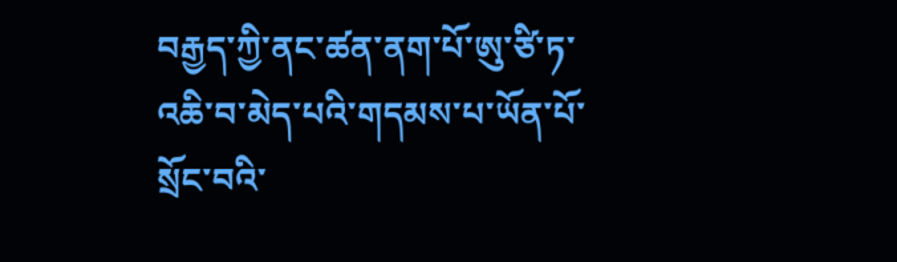བརྒྱད་ཀྱི་ནང་ཚན་ནག་པོ་ཨུ་ཙི་ཏ་འཆི་བ་མེད་པའི་གདམས་པ་ཡོན་པོ་སྲོང་བའི་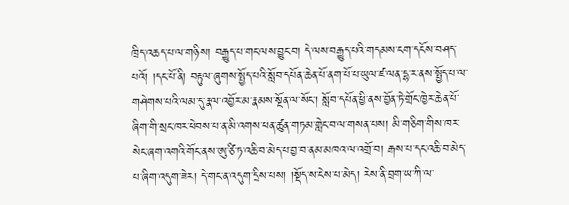ཁྲིད་འཆད་པ་ལ་གཉིས། བརྒྱུད་པ་གང་ལས་བྱུང་བ། དེ་ལས་བརྒྱུད་པའི་གདམས་ངག་དངོས་བཤད་པའོ། །དང་པོ་ནི། བརྟུལ་ཞུགས་སྤྱོད་པའི་སློབ་དཔོན་ཆེན་པོ་ནག་པོ་པ་ཡུལ་ཛ་ལན་དྷ་ར་ནས་སྤྱོད་པ་ལ་གཤེགས་པའི་ལམ་དུ་རྣལ་འབྱོར་མ་རྣམས་སྔོན་ལ་སོང་། སློབ་དཔོན་ཕྱི་ནས་བྱོན་ཏེ་གྲོང་ཁྱེར་ཆེན་པོ་ཞིག་གི་སྲང་ཁར་ཕེབས་པ་ན་མི་འགས་ཕན་ཚུན་གཏམ་གླེང་བ་ལ་གསན་པས། མི་གཅིག་གིས་ཁར་སེང་ཞག་འགའི་གོང་ནས་ཨུ་ཙི་ཏ་འཆི་བ་མེད་པ་བྱ་བ་ནམ་མཁའ་ལ་འགྲོ་བ། རྒས་པ་དང་འཆི་བ་མེད་པ་ཞིག་འདུག་ཟེར། དེ་གང་ན་འདུག་དྲིས་པས། །སྡོད་ས་ངེས་པ་མེད། རེས་ནི་བྲག་ཡ་ཀི་ལ་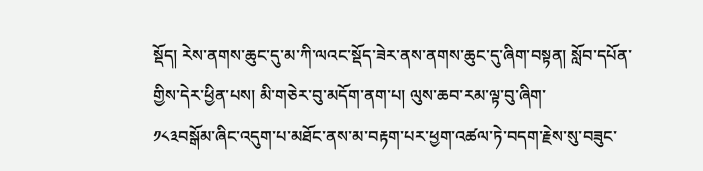སྡོད། རེས་ནགས་ཆུང་དུ་མ་ཀི་ལའང་སྡོད་ཟེར་ནས་ནགས་ཆུང་དུ་ཞིག་བསྟན། སློབ་དཔོན་གྱིས་དེར་ཕྱིན་པས། མི་གཅེར་བུ་མདོག་ནག་པ། ལུས་ཆབ་རམ་ལྟ་བུ་ཞིག་
༡༨༣བསྒོམ་ཞིང་འདུག་པ་མཐོང་ནས་མ་བརྟག་པར་ཕྱག་འཚལ་ཏེ་བདག་རྗེས་སུ་བཟུང་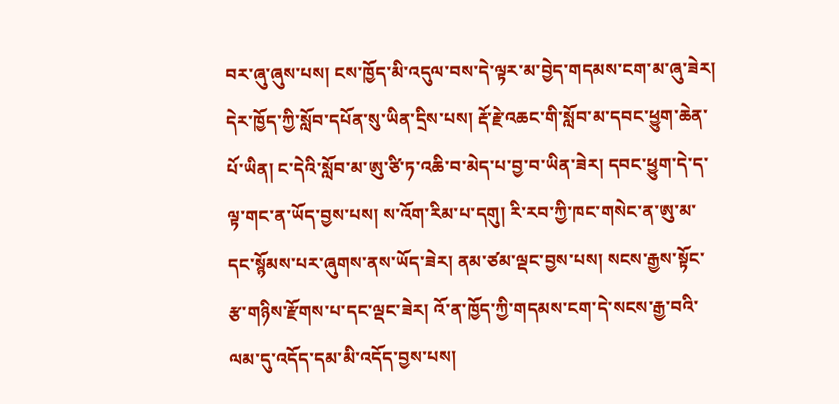བར་ཞུ་ཞུས་པས། ངས་ཁྱོད་མི་འདུལ་བས་དེ་ལྟར་མ་བྱེད་གདམས་ངག་མ་ཞུ་ཟེར། དེར་ཁྱོད་ཀྱི་སློབ་དཔོན་སུ་ཡིན་དྲིས་པས། རྡོ་རྗེ་འཆང་གི་སློབ་མ་དབང་ཕྱུག་ཆེན་པོ་ཡིན། ང་དེའི་སློབ་མ་ཨུ་ཙི་ཏ་འཆི་བ་མེད་པ་བྱ་བ་ཡིན་ཟེར། དབང་ཕྱུག་དེ་ད་ལྟ་གང་ན་ཡོད་བྱས་པས། ས་འོག་རིམ་པ་དགུ། རི་རབ་ཀྱི་ཁང་གསེང་ན་ཨུ་མ་དང་སྙོམས་པར་ཞུགས་ནས་ཡོད་ཟེར། ནམ་ཙམ་ལྡང་བྱས་པས། སངས་རྒྱས་སྟོང་རྩ་གཉིས་རྫོགས་པ་དང་ལྡང་ཟེར། འོ་ན་ཁྱོད་ཀྱི་གདམས་ངག་དེ་སངས་རྒྱ་བའི་ལམ་དུ་འདོད་དམ་མི་འདོད་བྱས་པས།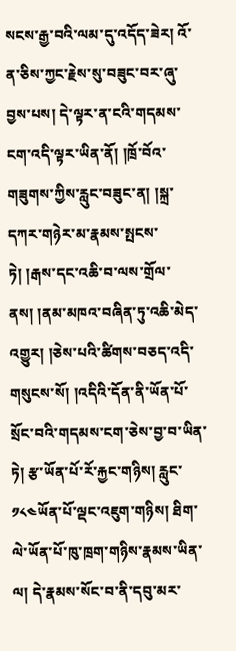སངས་རྒྱ་བའི་ལམ་དུ་འདོད་ཟེར། འོ་ན་ཅིས་ཀྱང་རྗེས་སུ་བཟུང་བར་ཞུ་བྱས་པས། དེ་ལྟར་ན་ངའི་གདམས་ངག་འདི་ལྟར་ཡིན་ནོ། །ཁྲོ་བོའ་གཟུགས་ཀྱིས་རླུང་བཟུང་ན། །སྐྲ་དཀར་གཉེར་མ་རྣམས་སྤངས་ཏེ། །རྒས་དང་འཆི་བ་ལས་གྲོལ་ནས། །ནམ་མཁའ་བཞིན་ཏུ་འཆི་མེད་འགྱུར། །ཅེས་པའི་ཚིགས་བཅད་འདི་གསུངས་སོ། །འདིའི་དོན་ནི་ཡོན་པོ་སྲོང་བའི་གདམས་ངག་ཅེས་བྱ་བ་ཡིན་ཏེ། རྩ་ཡོན་པོ་རོ་རྐྱང་གཉིས། རླུང་
༡༨༤ཡོན་པོ་ལྡང་འཇུག་གཉིས། ཐིག་ལེ་ཡོན་པོ་ཁུ་ཁྲག་གཉིས་རྣམས་ཡིན་ལ། དེ་རྣམས་སོང་བ་ནི་དབུ་མར་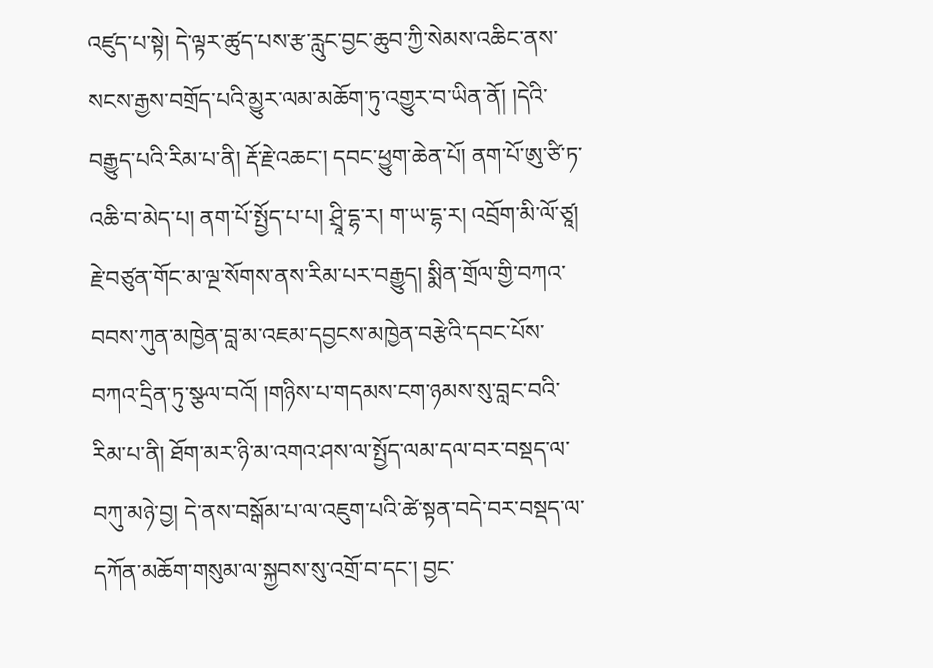འཛུད་པ་སྟེ། དེ་ལྟར་ཚུད་པས་རྩ་རླུང་བྱང་ཆུབ་ཀྱི་སེམས་འཆིང་ནས་སངས་རྒྱས་བགྲོད་པའི་མྱུར་ལམ་མཆོག་ཏུ་འགྱུར་བ་ཡིན་ནོ། །དེའི་བརྒྱུད་པའི་རིམ་པ་ནི། རྡོ་རྗེ་འཆང་། དབང་ཕྱུག་ཆེན་པོ། ནག་པོ་ཨུ་ཙི་ཏ་འཆི་བ་མེད་པ། ནག་པོ་སྤྱོད་པ་པ། ཤྲཱི་དྷ་ར། ག་ཡ་དྷ་ར། འབྲོག་མི་ལོ་ཙཱ། རྗེ་བཙུན་གོང་མ་ལྔ་སོགས་ནས་རིམ་པར་བརྒྱུད། སྨིན་གྲོལ་གྱི་བཀའ་བབས་ཀུན་མཁྱེན་བླ་མ་འཇམ་དབྱངས་མཁྱེན་བརྩེའི་དབང་པོས་བཀའ་དྲིན་ཏུ་སྩལ་བའོ། །གཉིས་པ་གདམས་ངག་ཉམས་སུ་བླང་བའི་རིམ་པ་ནི། ཐོག་མར་ཉི་མ་འགའ་ཤས་ལ་སྤྱོད་ལམ་དལ་བར་བསྡད་ལ་བཀུ་མཉེ་བྱ། དེ་ནས་བསྒོམ་པ་ལ་འཇུག་པའི་ཚེ་སྟན་བདེ་བར་བསྡད་ལ་དཀོན་མཆོག་གསུམ་ལ་སྐྱབས་སུ་འགྲོ་བ་དང་། བྱང་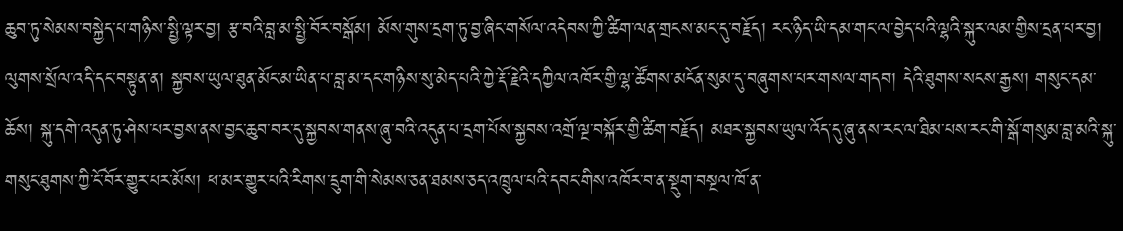ཆུབ་ཏུ་སེམས་བསྐྱེད་པ་གཉིས་སྤྱི་ལྟར་བྱ། རྩ་བའི་བླ་མ་སྤྱི་བོར་བསྒོམ། མོས་གུས་དྲག་ཏུ་བྱ་ཞིང་གསོལ་འདེབས་ཀྱི་ཚིག་ལན་གྲངས་མང་དུ་བརྗོད། རང་ཉིད་ཡི་དམ་གང་ལ་བྱེད་པའི་ལྷའི་སྐུར་ལམ་གྱིས་དྲན་པར་བྱ། ལུགས་སྲོལ་འདི་དང་བསྟུན་ན། སྐྱབས་ཡུལ་ཐུན་མོང་མ་ཡིན་པ་བླ་མ་དང་གཉིས་སུ་མེད་པའི་ཀྱེ་རྡོ་རྗེའི་དཀྱིལ་འཁོར་གྱི་ལྷ་ཚོགས་མངོན་སུམ་དུ་བཞུགས་པར་གསལ་གདབ། དེའི་ཐུགས་སངས་རྒྱས། གསུང་དམ་ཆོས། སྐུ་དགེ་འདུན་ཏུ་ཤེས་པར་བྱས་ནས་བྱང་ཆུབ་བར་དུ་སྐྱབས་གནས་ཞུ་བའི་འདུན་པ་དྲག་པོས་སྐྱབས་འགྲོ་ལྔ་བསྐོར་གྱི་ཚིག་བརྗོད། མཐར་སྐྱབས་ཡུལ་འོད་དུ་ཞུ་ནས་རང་ལ་ཐིམ་པས་རང་གི་སྒོ་གསུམ་བླ་མའི་སྐུ་གསུང་ཐུགས་ཀྱི་ངོ་བོར་གྱུར་པར་མོས། ཕ་མར་གྱུར་པའི་རིགས་དྲུག་གི་སེམས་ཅན་ཐམས་ཅད་འཁྲུལ་པའི་དབང་གིས་འཁོར་བ་ན་སྡུག་བསྔལ་ཁོ་ན་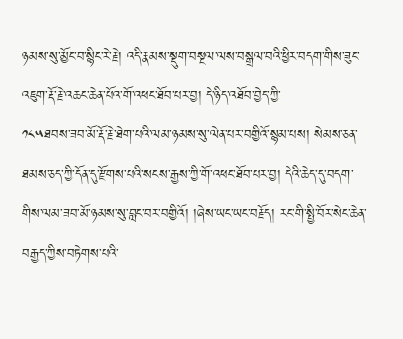ཉམས་སུ་མྱོང་བ་སྙིང་རེ་རྗེ། འདི་རྣམས་སྡུག་བསྔལ་ལས་བསྒྲལ་བའི་ཕྱིར་བདག་གིས་ཟུང་འཇུག་རྡོ་རྗེ་འཆང་ཆེན་པོའ་གོ་འཕང་ཐོབ་པར་བྱ། དེ་ཉིད་འཐོབ་བྱེད་ཀྱི་
༡༨༥ཐབས་ཟབ་མོ་རྡོ་རྗེ་ཐེག་པའི་ལམ་ཉམས་སུ་ལེན་པར་བགྱིའོ་སྙམ་པས། སེམས་ཅན་ཐམས་ཅད་ཀྱི་དོན་དུ་རྫོགས་པའི་སངས་རྒྱས་ཀྱི་གོ་འཕང་ཐོབ་པར་བྱ། དེའི་ཆེད་དུ་བདག་གིས་ལམ་ཟབ་མོ་ཉམས་སུ་བླང་བར་བགྱིའོ། །ཞེས་ཡང་ཡང་བརྗོད། རང་གི་སྤྱི་བོར་སེང་ཆེན་བརྒྱད་ཀྱིས་བཏེགས་པའི་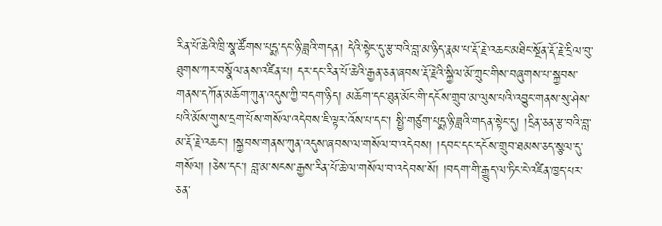རིན་པོ་ཆེའི་ཁྲི་སྣ་ཚོགས་པདྨ་དང་ཉི་ཟླའི་གདན། དེའི་སྟེང་དུ་རྩ་བའི་བླ་མ་ཉིད་རྣམ་པ་རྡོ་རྗེ་འཆང་མཐིང་སྔོན་རྡོ་རྗེ་དྲིལ་བུ་ཐུགས་ཀར་བསྣོལ་ནས་འཛིན་པ། དར་དང་རིན་པོ་ཆེའི་རྒྱན་ཅན་ཞབས་རྡོ་རྗེའི་སྐྱིལ་མོ་ཀྲུང་གིས་བཞུགས་པ་སྐྱབས་གནས་དཀོན་མཆོག་ཀུན་འདུས་ཀྱི་བདག་ཉིད། མཆོག་དང་ཐུན་མོང་གི་དངོས་གྲུབ་མ་ལུས་པའི་འབྱུང་གནས་སུ་ཤེས་པའི་མོས་གུས་དྲག་པོས་གསོལ་འདེབས་ཇི་ལྟར་འོས་པ་དང་། སྤྱི་གཙུག་པདྨ་ཉི་ཟླའི་གདན་སྟེང་དུ། །དྲིན་ཅན་རྩ་བའི་བླ་མ་རྡོ་རྗེ་འཆང་། །སྐྱབས་གནས་ཀུན་འདུས་ཞབས་ལ་གསོལ་བ་འདེབས། །དབང་དང་དངོས་གྲུབ་ཐམས་ཅད་སྩལ་དུ་གསོལ། །ཅེས་དང་། བླ་མ་སངས་རྒྱས་རིན་པོ་ཆེ་ལ་གསོལ་བ་འདེབས་སོ། །བདག་གི་རྒྱུད་ལ་ཏིང་ངེ་འཛིན་ཁྱད་པར་ཅན་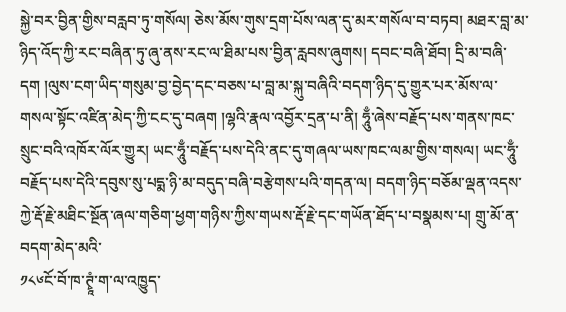སྐྱེ་བར་བྱིན་གྱིས་བརླབ་ཏུ་གསོལ། ཅེས་མོས་གུས་དྲག་པོས་ལན་དུ་མར་གསོལ་བ་བཏབ། མཐར་བླ་མ་ཉིད་འོད་ཀྱི་རང་བཞིན་ཏུ་ཞུ་ནས་རང་ལ་ཐིམ་པས་བྱིན་རླབས་ཞུགས། དབང་བཞི་ཐོབ། དྲི་མ་བཞི་དག །ལུས་ངག་ཡིད་གསུམ་བྱ་བྱེད་དང་བཅས་པ་བླ་མ་སྐུ་བཞིའི་བདག་ཉིད་དུ་གྱུར་པར་མོས་ལ་གསལ་སྟོང་འཛིན་མེད་ཀྱི་ངང་དུ་བཞག །ལྷའི་རྣལ་འབྱོར་དྲན་པ་ནི། ཧཱུྃ་ཞེས་བརྗོད་པས་གནས་ཁང་སྲུང་བའི་འཁོར་ལོར་གྱུར། ཡང་ཧཱུྃ་བརྗོད་པས་དེའི་ནང་དུ་གཞལ་ཡས་ཁང་ལམ་གྱིས་གསལ། ཡང་ཧཱུྃ་བརྗོད་པས་དེའི་དབུས་སུ་པདྨ་ཉི་མ་བདུད་བཞི་བརྩེགས་པའི་གདན་ལ། བདག་ཉིད་བཅོམ་ལྡན་འདས་ཀྱེ་རྡོ་རྗེ་མཐིང་སྔོན་ཞལ་གཅིག་ཕྱག་གཉིས་ཀྱིས་གཡས་རྡོ་རྗེ་དང་གཡོན་ཐོད་པ་བསྣམས་པ། གྲུ་མོ་ན་བདག་མེད་མའི་
༡༨༦ངོ་བོ་ཁ་ཊྭཱཾ་ག་ལ་འཁྱུད་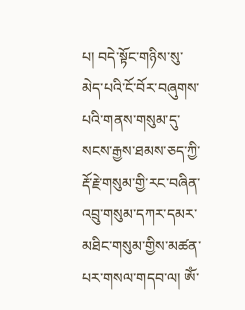པ། བདེ་སྟོང་གཉིས་སུ་མེད་པའི་ངོ་བོར་བཞུགས་པའི་གནས་གསུམ་དུ་སངས་རྒྱས་ཐམས་ཅད་ཀྱི་རྡོ་རྗེ་གསུམ་གྱི་རང་བཞིན་འབྲུ་གསུམ་དཀར་དམར་མཐིང་གསུམ་གྱིས་མཚན་པར་གསལ་གདབ་ལ། ༀ་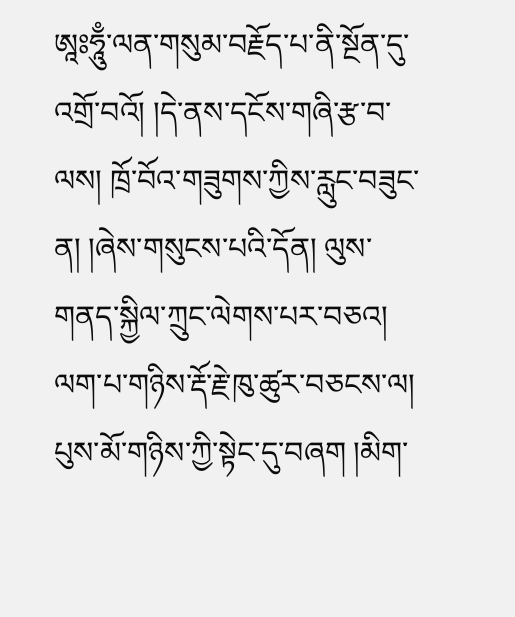ཨཱཿཧཱུྃ་ལན་གསུམ་བརྗོད་པ་ནི་སྔོན་དུ་འགྲོ་བའོ། །དེ་ནས་དངོས་གཞི་རྩ་བ་ལས། ཁྲོ་བོའ་གཟུགས་ཀྱིས་རླུང་བཟུང་ན། །ཞེས་གསུངས་པའི་དོན། ལུས་གནད་སྐྱིལ་ཀྲུང་ལེགས་པར་བཅའ། ལག་པ་གཉིས་རྡོ་རྗེ་ཁུ་ཚུར་བཅངས་ལ། པུས་མོ་གཉིས་ཀྱི་སྟེང་དུ་བཞག །མིག་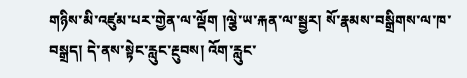གཉིས་མི་འཛུམ་པར་གྱེན་ལ་ལྡོག །ལྕེ་ཡ་རྐན་ལ་སྦྱར། སོ་རྣམས་བསྒྲིགས་ལ་ཁ་བསྒྲད། དེ་ནས་སྟེང་རླུང་རྔུབས། འོག་རླུང་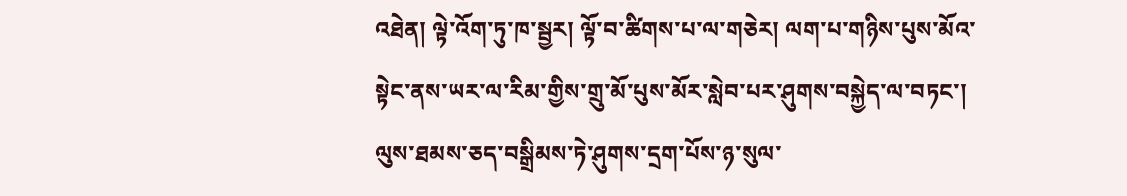འཐེན། ལྟེ་འོག་ཏུ་ཁ་སྦྱར། ལྟོ་བ་ཚིགས་པ་ལ་གཅེར། ལག་པ་གཉིས་པུས་མོའ་སྟེང་ནས་ཡར་ལ་རིམ་གྱིས་གྲུ་མོ་པུས་མོར་སླེབ་པར་ཤུགས་བསྐྱེད་ལ་བཏང་། ལུས་ཐམས་ཅད་བསྒྲིམས་ཏེ་ཤུགས་དྲག་པོས་ཉ་སུལ་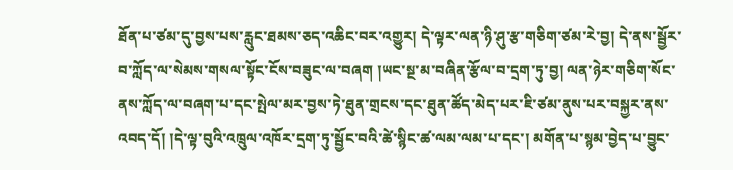ཐོན་པ་ཙམ་དུ་བྱས་པས་རླུང་ཐམས་ཅད་འཆིང་བར་འགྱུར། དེ་ལྟར་ལན་ཉི་ཤུ་རྩ་གཅིག་ཙམ་རེ་བྱ། དེ་ནས་སྦྱོར་བ་ཀློད་ལ་སེམས་གསལ་སྟོང་ངོས་བཟུང་ལ་བཞག །ཡང་སྔ་མ་བཞིན་རྩོལ་བ་དྲག་ཏུ་བྱ། ལན་ཉེར་གཅིག་སོང་ནས་ཀློད་ལ་བཞག་པ་དང་སྤེལ་མར་བྱས་ཏེ་ཐུན་གྲངས་དང་ཐུན་ཚོད་མེད་པར་ཇི་ཙམ་ནུས་པར་བསྐྱར་ནས་འབད་དོ། །དེ་ལྟ་བུའི་འཁྲུལ་འཁོར་དྲག་ཏུ་སྦྱོང་བའི་ཚེ་སྙིང་ཚ་ལམ་ལམ་པ་དང་། མགོན་པ་སྙམ་བྱེད་པ་བྱུང་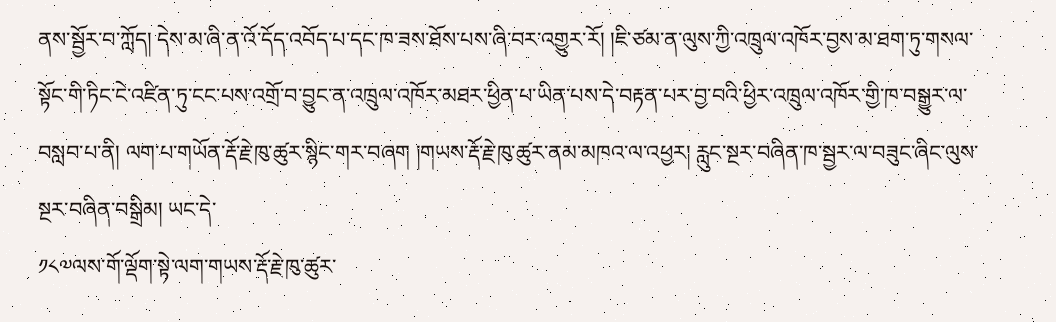ནས་སྦྱོར་བ་ཀློད། དེས་མ་ཞི་ན་འོ་དོད་འབོད་པ་དང་ཁ་ཟས་ཐོས་པས་ཞི་བར་འགྱུར་རོ། །ཇི་ཙམ་ན་ལུས་ཀྱི་འཁྲུལ་འཁོར་བྱས་མ་ཐག་ཏུ་གསལ་སྟོང་གི་ཏིང་ངེ་འཛིན་ཏུ་ངང་པས་འགྲོ་བ་བྱུང་ན་འཁྲུལ་འཁོར་མཐར་ཕྱིན་པ་ཡིན་པས་དེ་བརྟན་པར་བྱ་བའི་ཕྱིར་འཁྲུལ་འཁོར་གྱི་ཁ་བསྒྱུར་ལ་བསླབ་པ་ནི། ལག་པ་གཡོན་རྡོ་རྗེ་ཁུ་ཚུར་སྙིང་གར་བཞག །གཡས་རྡོ་རྗེ་ཁུ་ཚུར་ནམ་མཁའ་ལ་འཕྱར། རླུང་སྔར་བཞིན་ཁ་སྦྱར་ལ་བཟུང་ཞིང་ལུས་སྔར་བཞིན་བསྒྲིམ། ཡང་དེ་
༡༨༧ལས་གོ་ལྡོག་སྟེ་ལག་གཡས་རྡོ་རྗེ་ཁུ་ཚུར་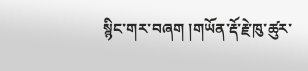སྙིང་གར་བཞག །གཡོན་རྡོ་རྗེ་ཁུ་ཚུར་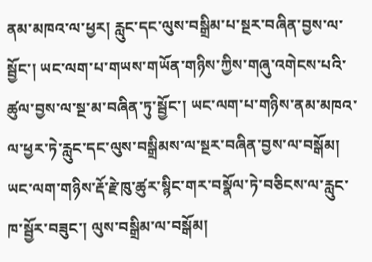ནམ་མཁའ་ལ་ཕྱར། རླུང་དང་ལུས་བསྒྲིམ་པ་སྔར་བཞིན་བྱས་ལ་སྦྱོང་། ཡང་ལག་པ་གཡས་གཡོན་གཉིས་ཀྱིས་གཞུ་འགེངས་པའི་ཚུལ་བྱས་ལ་སྔ་མ་བཞིན་ཏུ་སྦྱོང་། ཡང་ལག་པ་གཉིས་ནམ་མཁའ་ལ་ཕྱར་ཏེ་རླུང་དང་ལུས་བསྒྲིམས་ལ་སྔར་བཞིན་བྱས་ལ་བསྒོམ། ཡང་ལག་གཉིས་རྡོ་རྗེ་ཁུ་ཚུར་སྙིང་གར་བསྣོལ་ཏེ་བཅིངས་ལ་རླུང་ཁ་སྦྱོར་བཟུང་། ལུས་བསྒྲིམ་ལ་བསྒོམ།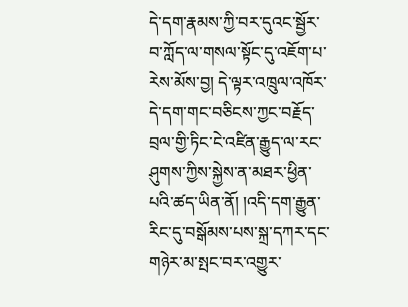དེ་དག་རྣམས་ཀྱི་བར་དུའང་སྦྱོར་བ་ཀློད་ལ་གསལ་སྟོང་དུ་འཇོག་པ་རེས་མོས་བྱ། དེ་ལྟར་འཁྲུལ་འཁོར་དེ་དག་གང་བཅིངས་ཀྱང་བརྗོད་བྲལ་གྱི་ཏིང་ངེ་འཛིན་རྒྱུད་ལ་རང་ཤུགས་ཀྱིས་སྐྱེས་ན་མཐར་ཕྱིན་པའི་ཚད་ཡིན་ནོ། །འདི་དག་རྒྱུན་རིང་དུ་བསྒོམས་པས་སྐྲ་དཀར་དང་གཉེར་མ་སྤང་བར་འགྱུར་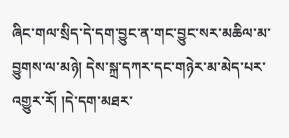ཞིང་གལ་སྲིད་དེ་དག་བྱུང་ན་གང་བྱུང་སར་མཆིལ་མ་བྱུགས་ལ་མཉེ། དེས་སྐྲ་དཀར་དང་གཉེར་མ་མེད་པར་འགྱུར་རོ། །དེ་དག་མཐར་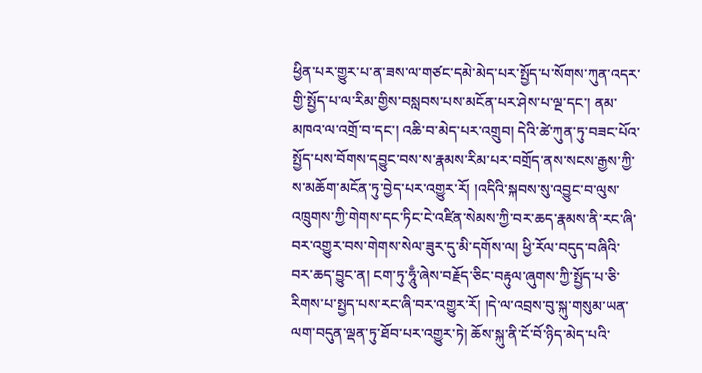ཕྱིན་པར་གྱུར་པ་ན་ཟས་ལ་གཙང་དམེ་མེད་པར་སྤྱོད་པ་སོགས་ཀུན་འདར་གྱི་སྤྱོད་པ་ལ་རིམ་གྱིས་བསླབས་པས་མངོན་པར་ཤེས་པ་ལྔ་དང་། ནམ་མཁའ་ལ་འགྲོ་བ་དང་། འཆི་བ་མེད་པར་འགྲུབ། དེའི་ཚེ་ཀུན་ཏུ་བཟང་པོའ་སྤྱོད་པས་བོགས་དབྱུང་བས་ས་རྣམས་རིམ་པར་བགྲོད་ནས་སངས་རྒྱས་ཀྱི་ས་མཆོག་མངོན་ཏུ་བྱེད་པར་འགྱུར་རོ། །འདིའི་སྐབས་སུ་འབྱུང་བ་ལུས་འཁྲུགས་ཀྱི་གེགས་དང་ཏིང་ངེ་འཛིན་སེམས་ཀྱི་བར་ཆད་རྣམས་ནི་རང་ཞི་བར་འགྱུར་བས་གེགས་སེལ་ཟུར་དུ་མི་དགོས་ལ། ཕྱི་རོལ་བདུད་བཞིའི་བར་ཆད་བྱུང་ན། ངག་ཏུ་ཧཱུྃ་ཞེས་བརྗོད་ཅིང་བརྟུལ་ཞུགས་ཀྱི་སྤྱོད་པ་ཅི་རིགས་པ་སྤྱད་པས་རང་ཞི་བར་འགྱུར་རོ། །དེ་ལ་འབྲས་བུ་སྐུ་གསུམ་ཡན་ལག་བདུན་ལྡན་ཏུ་ཐོབ་པར་འགྱུར་ཏེ། ཆོས་སྐུ་ནི་ངོ་བོ་ཉིད་མེད་པའི་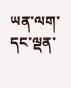ཡན་ལག་དང་ལྡན་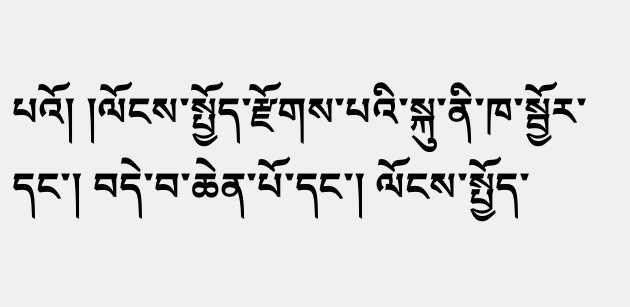པའོ། །ལོངས་སྤྱོད་རྫོགས་པའི་སྐུ་ནི་ཁ་སྦྱོར་དང་། བདེ་བ་ཆེན་པོ་དང་། ལོངས་སྤྱོད་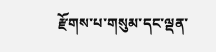རྫོགས་པ་གསུམ་དང་ལྡན་